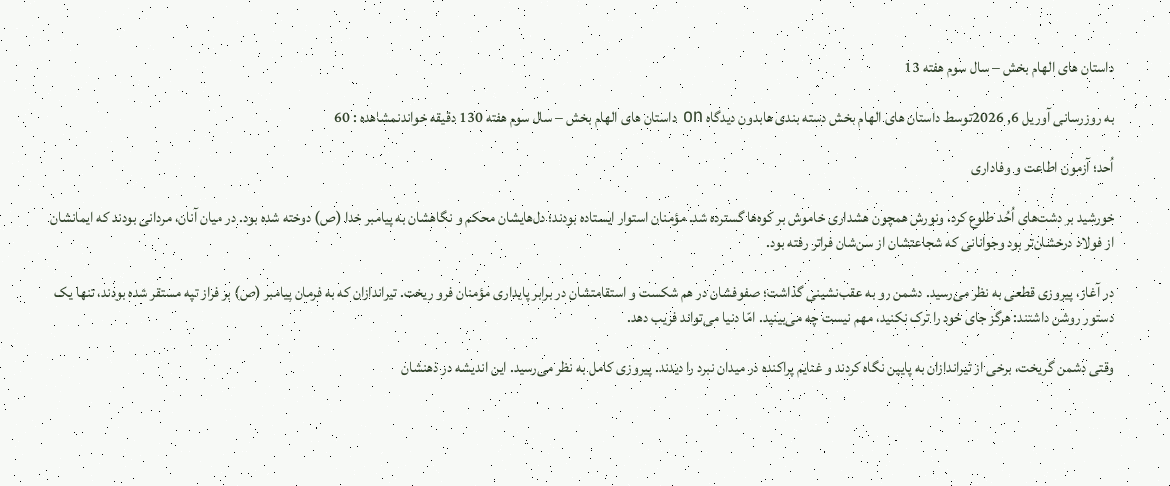داستان های الهام بخش – سال سوم هفته 13

به روزرسانی آوریل 6, 2026توسط داستان های الهام بخش دسته بندی هابدون ديدگاه on داستان های الهام بخش – سال سوم هفته 130 دقیقه خواندنمشاهده : 60

اُحد؛ آزمون اطاعت و وفاداری

خورشید بر دشت‌های اُحُد طلوع کرد، ونورش همچون هشداری خاموش بر کوه‌ها گسترده شد. مؤمنان استوار ایستاده بودند؛ دل‌هایشان محکم و نگاهشان به پیامبر خدا (ص) دوخته شده بود. در میان آنان، مردانی بودند که ایمانشان از فولاد درخشان‌تر بود وجوانانی که شجاعتشان از سن‌شان فراتر رفته بود.

در آغاز، پیروزی قطعی به نظر می‌رسید. دشمن رو به عقب‌نشینی گذاشت؛ صفوفشان در هم شکست و استقامتشان در برابر پایداری مؤمنان فرو ریخت. تیراندازان که به فرمان پیامبر (ص) بر فراز تپه مستقر شده بودند، تنها یک دستور روشن داشتند: هرگز جای خود را ترک نکنید، مهم نیست چه می‌بینید. امّا دنیا می‌تواند فریب دهد.

وقتی دشمن گریخت، برخی از تیراندازان به پایین نگاه کردند و غنایم پراکنده در میدان نبرد را دیدند. پیروزی کامل به نظر می‌رسید. این اندیشه در ذهنشان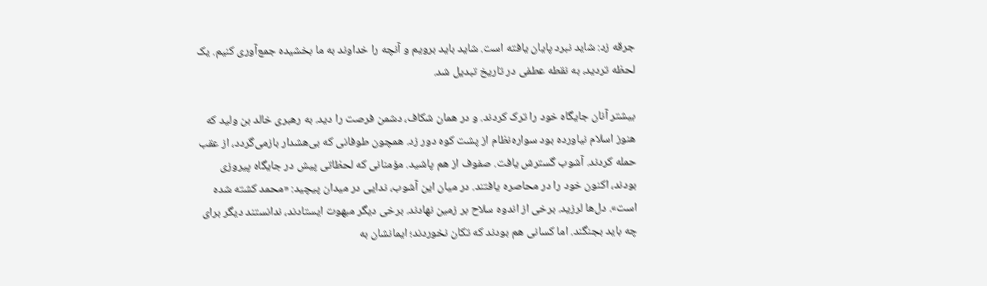جرقه زد: شاید نبرد پایان یافته است. شاید باید برویم و آنچه را خداوند به ما بخشیده جمع‌آوری کنیم. یک لحظه تردید، به نقطه عطفی در تاریخ تبدیل شد.

بیشتر آنان جایگاه خود را ترک کردند. و در همان شکاف، دشمن فرصت را دید. به رهبری خالد بن ولید که هنوز اسلام نیاورده بود سواره‌نظام از پشت کوه دور زد. همچون طوفانی که بی‌هشدار بازمی‌گردد، از عقب حمله کردند. آشوب گسترش یافت. صفوف از هم پاشید. مؤمنانی که لحظاتی پیش در جایگاه پیروزی بودند، اکنون خود را در محاصره یافتند. در میان این آشوب، ندایی در میدان پیچید: «محمد کشته شده است». دل‌ها لرزید. برخی از اندوه سلاح بر زمین نهادند. برخی دیگر مبهوت ایستادند، ندانستند دیگر برای چه باید بجنگند. اما کسانی هم بودند که تکان نخوردند؛ ایمانشان به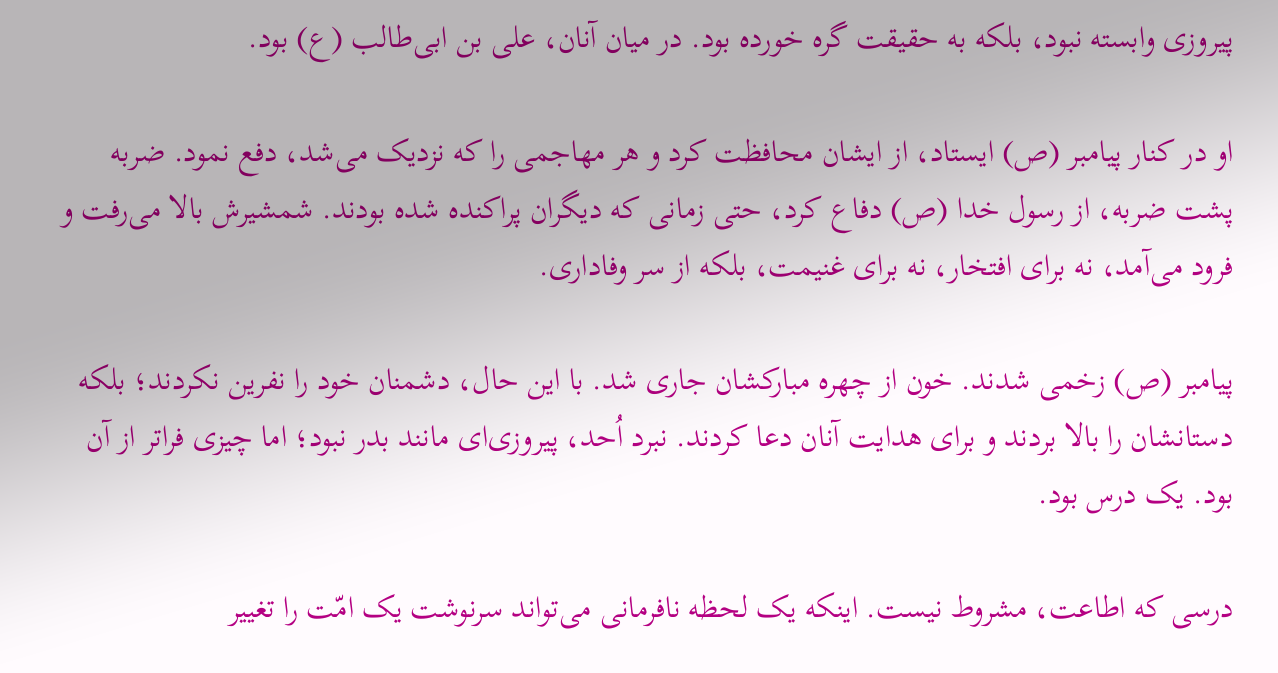پیروزی وابسته نبود، بلکه به حقیقت گره خورده بود. در میان آنان، علی بن ابی‌طالب (ع) بود.

او در کنار پیامبر (ص) ایستاد، از ایشان محافظت کرد و هر مهاجمی را که نزدیک می‌شد، دفع نمود. ضربه پشت ضربه، از رسول خدا (ص) دفاع کرد، حتی زمانی که دیگران پراکنده شده بودند. شمشیرش بالا می‌رفت و فرود می‌آمد، نه برای افتخار، نه برای غنیمت، بلکه از سر وفاداری.

پیامبر (ص) زخمی شدند. خون از چهره مبارکشان جاری شد. با این حال، دشمنان خود را نفرین نکردند؛ بلکه دستانشان را بالا بردند و برای هدایت آنان دعا کردند. نبرد اُحد، پیروزی‌ای مانند بدر نبود؛ اما چیزی فراتر از آن بود. یک درس بود.

درسی که اطاعت، مشروط نیست. اینکه یک لحظه نافرمانی می‌تواند سرنوشت یک امّت را تغییر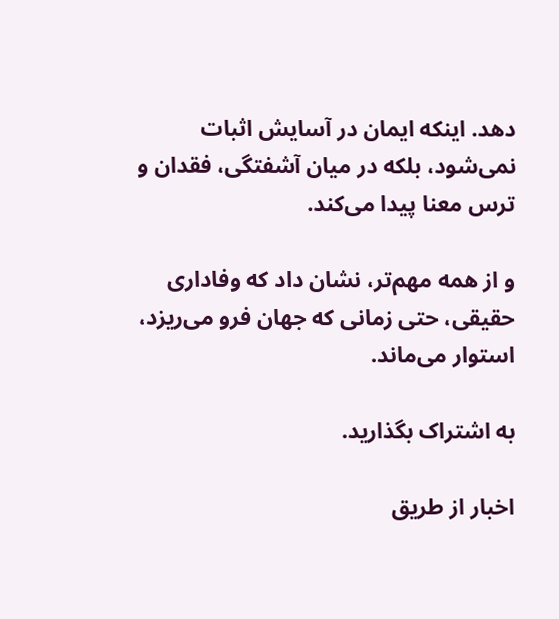دهد. اینکه ایمان در آسایش اثبات نمی‌شود، بلکه در میان آشفتگی، فقدان و ترس معنا پیدا می‌کند.

و از همه مهم‌تر، نشان داد که وفاداری حقیقی، حتی زمانی که جهان فرو می‌ریزد، استوار می‌ماند.

به اشتراک بگذارید.

اخبار از طریق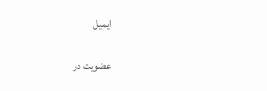ایمیل

عضویت در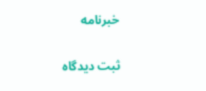خبرنامه

ثبت ديدگاه